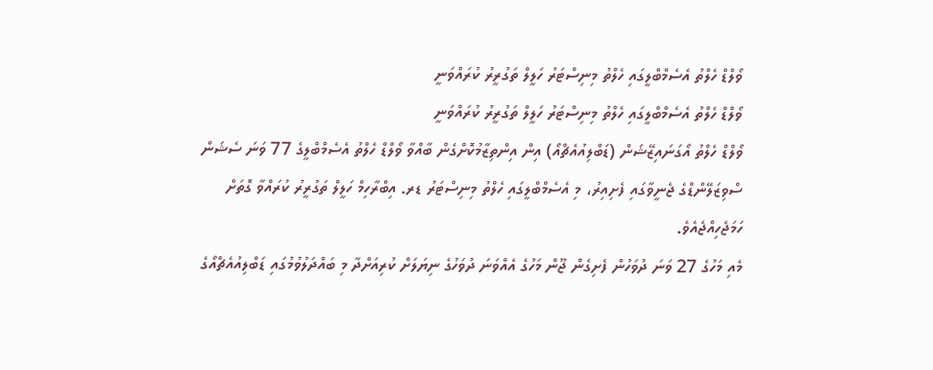ވޯލްޑް ހެލްތު އެސެމްބްލީގައި ހެލްތު މިނިސްޓަރު ހަލީލް ތަގުރީރު ކުރައްވަނީ
ވޯލްޑް ހެލްތު އެސެމްބްލީގައި ހެލްތު މިނިސްޓަރު ހަލީލް ތަގުރީރު ކުރައްވަނީ
ވޯލްޑް ހެލްތު އޯގަނައިޒޭޝަން (ޑަބްލިއުއެޗްއޯ) އިން އިންތިޒާމުކޮށްގެން ބާއްވާ ވޯލްޑް ހެލްތު އެސެމްބްލީގެ 77 ވަނަ ސެޝަން ސްވިޒަލޭންޑްގެ ޖެނީވާގައި ފެށިއިރު، މި އެސެމްބްލީގައި ހެލްތު މިނިސްޓަރު ޑރ. އިބްރާހިމް ހަލީލް ތަގުރީރު ކުރައްވާ ގޮތަށް ހަމަޖެހިއްޖެއެވެ.
މެއި މަހުގެ 27 ވަނަ ދުވަހުން ފެށިގެން ޖޫން މަހުގެ އެއްވަނަ ދުވަހުގެ ނިޔަލަށް ކުރިއަށްދާ މި ބައްދަލުވުމުގައި ޑަބްލިއުއެޗްއޯގެ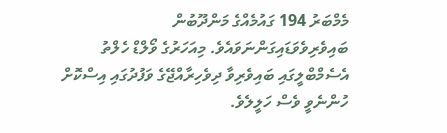މެމްބަރު 194 ގައުމެއްގެ މަންދޫބުން ބައިވެރިވެވަޑައިގަންނަވައެވެ. މިއަހަރުގެ ވޯލްޑް ހެލްތު އެސެމްބްލީގައި ބައިވެރިވާ ދިވެހިރާއްޖޭގެ ވަފުދުގައި އިސްކޮށް ހުންނެވީ ވެސް ހަލީލެވެ.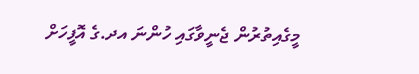މީގެއިތުރުން ޖެނީވާގައި ހުންނަ އދ.ގެ އޮފީހަށް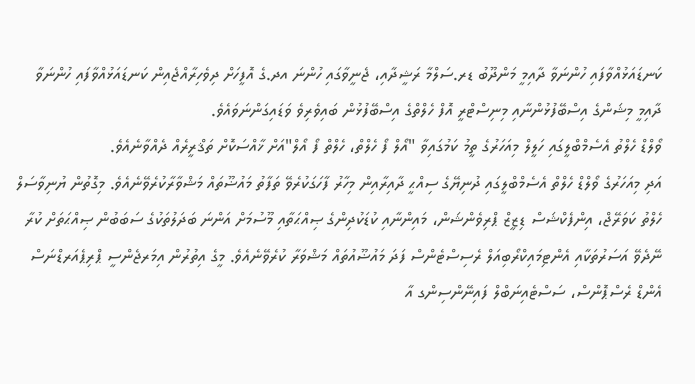ކަނޑައަޅުއްވާފައި ހުންނަވާ ދާއިމީ މަންދޫބު ޑރ.ސަލްމާ ރަޝީދާއި، ޖެނީވާގައި ހުންނަ އދ.ގެ އޮފީހަށް ދިވެހިރާއްޖެއިން ކަނޑައަޅުއްވާފައި ހުންނަވާ ދާއިމީ މިޝަންގެ އިސްބޭފުޅުންނާއި މިނިސްޓްރީ އޮފް ހެލްތްގެ އިސްބޭފުޅުން ބައިވެރިވެ ވަޑައިގަންނަވައެވެ.
ވޯލްޑް ހެލްތު އެސެމްބްލީގައި ހަލީލް މިއަހަރުގެ ތީމު ކަމުގައިވާ "އޯލް ފޯ ހެލްތް، ހެލްތް ފޯ އޯލް"އަށް ޚާއްސަކޮށް ތަޤްރީރެއް ދެއްވާނެއެވެ.
އަދި މިއަހަރުގެ ވޯލްޑް ހެލްތް އެސެމްބްލީގައި ދުނިޔޭގެ ސިއްޙީ ދާއިރާއިން މިހާރު ފާހަގަކުރެވޭ ތަފާތު މައުޟޫތައް މަޝްވާރާކުރެވޭނެއެވެ. މިގޮތުން ޔުނިވާސަލް ހެލްތު ކަވަރޭޖް، އިންފެކްޝަސް ޑިޒީޒް ޕްރިވެންޝަން، މައިންނާއި ކުޑަކުދިންގެ ޞިއްޙަތާއި މޫސުމަށް އަންނަ ބަދަލުތަކުގެ ސަބަބުން ޞިއްޙަތަށް ކުރާ ނޭދެވޭ އަސަރުތަކާއި އެންޓިމައިކްރޯބިއަލް ރެސިސްޓެންސް ފަދަ މައުޟޫއުތައް މަޝްވަރާ ކުރެވޭނެއެވެ. މީގެ އިތުރުން އިމަރޖެންސީ ޕްރިޕެއަރޑްނަސް އެންޑް ރެސްޕޮންސް، ސަސްޓެއިނަބްލް ފައިނޭންސިންގ އާ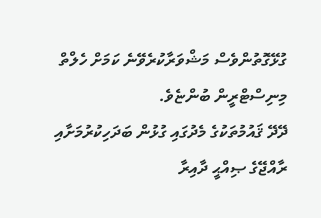ގުޅޭގޮތުންވެސް މަޝްވަރާކުރެވޭނެ ކަމަށް ހެލްތް މިނިސްޓްރީން ބުންޏެވެ.
ދޭދޭ ޤައުމުތަކުގެ މެދުގައި ގުޅުން ބަދަހިކުރުމަށާއި ރާއްޖޭގެ ޞިއްޙީ ދާއިރާ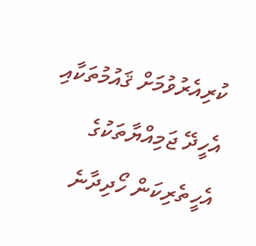ކުރިއެރުވުމަށް ޤައުމުތަކާއި އެހީދޭ ޖަމިއްޔާތަކުގެ އެހީތެރިކަން ހޯދިދާނެ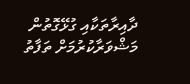ދާއިރާތަކާއި ގުޅޭގޮތުން މަޝްވަރާކުރުމަށް ތަފާތު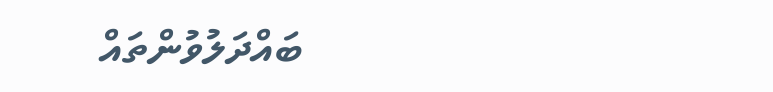ބައްދަލުވުންތައް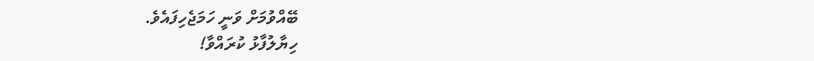ބޭއްވުމަށް ވަނީ ހަމަޖެހިފައެވެ.
ހިޔާލުފާޅު ކުރައްވާ!